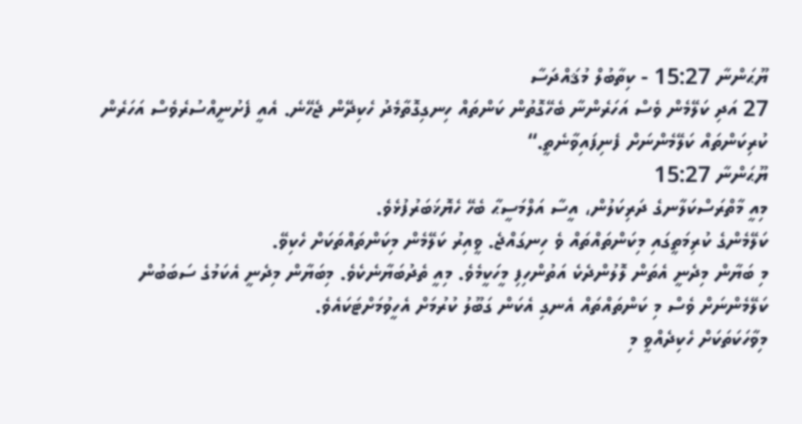ޔޫޙަންނާ 15:27 - ކިތާބުލް މުޤައްދަސާ
27 އަދި ކަލޭމެން ވެސް އަހަރެންނާ ބެހޭގޮތުން ކަންތައް ހިނގިގޮތާމެދު ހެކިދޭން ޖެހޭނެ. އެއީ ފެށުނީއްސުރެވެސް އަހަރެން ކުރިކަންތައް ކަލޭމެންނަށް ފެނިފައިވާނެތީ.“
ޔޫޙަންނާ 15:27
މިއީ މާތްރަސްކަލާނގެ ދަރިކަލުން، އީސާ އަލްމަސީޙާ ބެހޭ ހެޔޮޚަބަރުފުޅެވެ.
ކަލޭމެންގެ ކުރިމަތީގައި މިކަންތައްތައް ވެ ހިނގައްޖެ. ވީއިރު ކަލޭމެން މިކަންތައްތަކަށް ހެކިވޭ.
މި ބަޔާން މިދެނީ އެތަން ލޮލުންދެކެ އަތުންހިފި މީހަކީމެވެ. މިއީ ތެދުބަޔާނެކެވެ. މިބަޔާން މިދެނީ އެކަމުގެ ސަބަބުން ކަލޭމެންނަށް ވެސް މި ކަންތައްތައް އެނގި އެކަން ގަބޫލު ކުރުމަށް އެހީވުމަށްޓަކައެވެ.
މިވާހަކަތަކަށް ހެކިދެއްވީ މި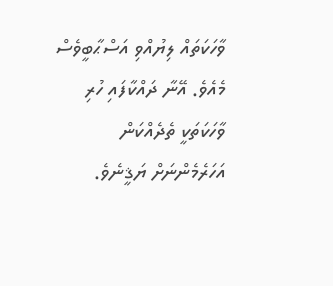ވާހަކަތައް ލިޔުއްވި އަސްޙާބީވެސް މެއެވެ. އޭނާ ދައްކާފައި ހުރި ވާހަކަތަކީ ތެދެއްކަން އަހަރެމެންނަށް ޔަޤީނެވެ.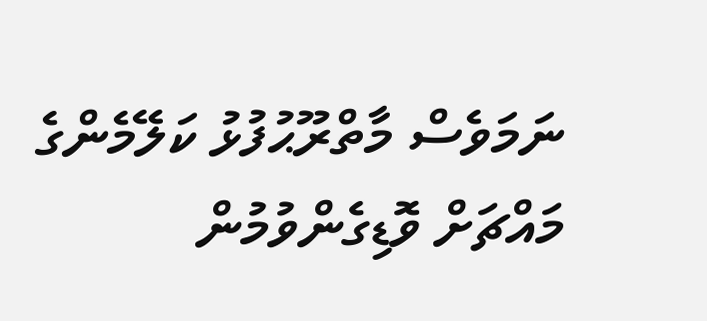ނަމަވެސް މާތްރޫޙުފުޅު ކަލޭމެންގެ މައްޗަށް ވޮޑިގެންވުމުން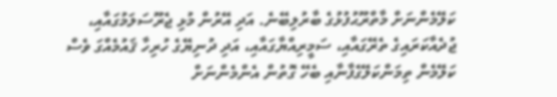ކަލޭމެންނަށް މާތްރޫޙުފުޅުގެ ބާރުލިބޭނެ. އަދި އޭރުން މުޅި ޖެރޫސަލަމުގައާއި، ޖުދެއާކަރައިގެ ތެރޭގައާއި، ސަމީރިއްޔާގައާއި، އަދި ދުނިޔޭގެ ހުރިހާ ޤައުމެއްގަ ވެސް ކަލޭމެން ތިމަންކަލޭގެފާނާއި ބެހޭ ގޮތުން އެންމެންނަށް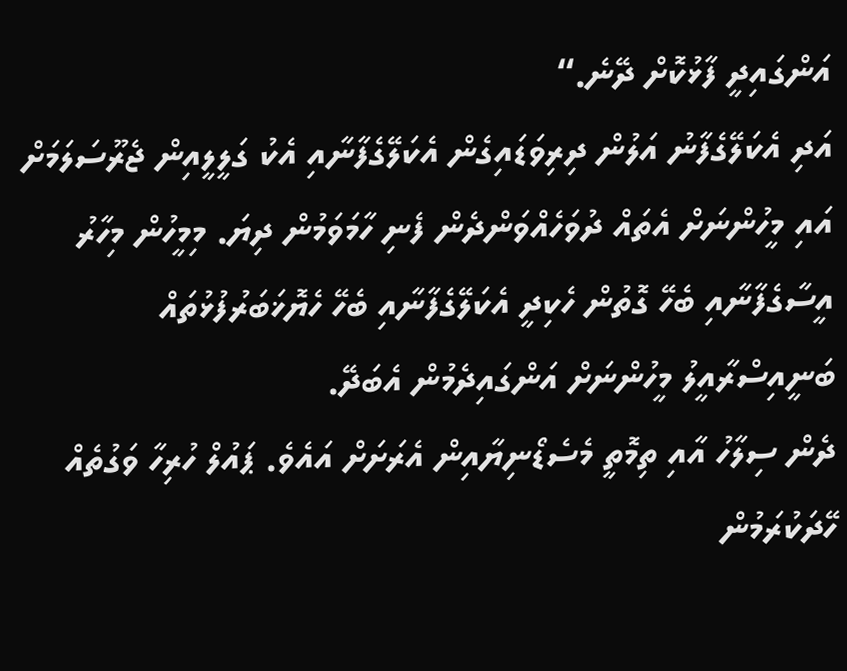އަންގައިދީ ފާޅުކޮށް ދޭނެ.“
އަދި އެކަލޭގެފާނު އަލުން ދިރިވަޑައިގެން އެކަލޭގެފާނާއި އެކު ގަލީލީއިން ޖެރޫސަލަމަށް އައި މީހުންނަށް އެތައް ދުވަހެއްވަންދެން ފެނި ހާމަވަމުން ދިޔަ. މިމީހުން މިހާރު އީސާގެފާނާއި ބެހޭ ގޮތުން ހެކިދީ އެކަލޭގެފާނާއި ބެހޭ ހެޔޮޚަބަރުފުޅުތައް ބަނީއިސްރާއީލު މީހުންނަށް އަންގައިދެމުން އެބަދޭ.
ދެން ސިލާހު އާއި ތިމޮތީ މެސެޑޯނިޔާއިން އެރަށަށް އައެވެ. ޕައުލް ހުރިހާ ވަގުތެއް ހޭދަކުރަމުން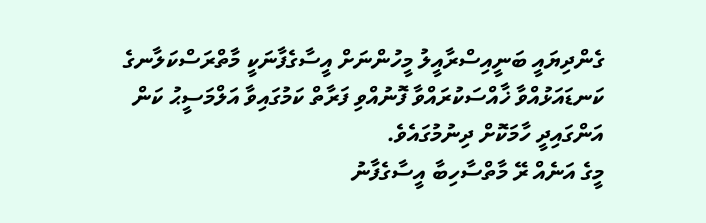ގެންދިޔައީ ބަނީއިސްރާއީލު މީހުންނަށް އީސާގެފާނަކީ މާތްރަސްކަލާނގެ ކަނޑައަޅުއްވާ ޚާއްސަކުރައްވާ ފޮނުއްވި ފަރާތް ކަމުގައިވާ އަލްމަސީޙު ކަން އަންގައިދީ ހާމަކޮށް ދިނުމުގައެވެ.
މީގެ އަނެއް ރޭ މާތްސާހިބާ އީސާގެފާނު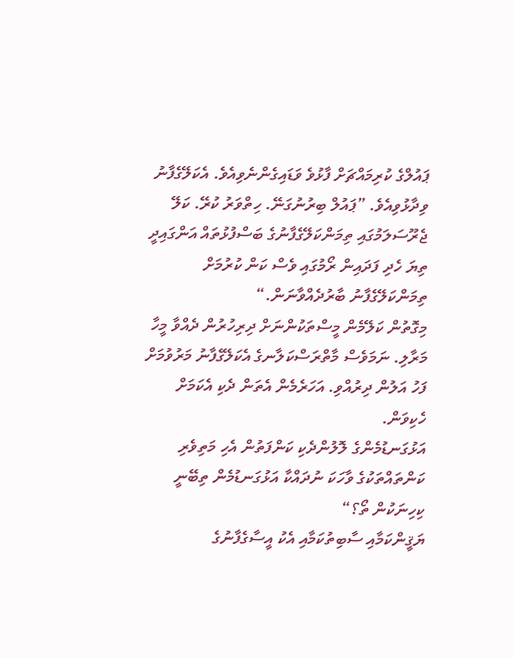ޕައުލްގެ ކުރިމައްޗަށް ފާޅުވެ ވަޑައިގެންނެވިއެވެ. އެކަލޭގެފާނު ވިދާޅުވިއެވެ. ”ޕައުލް ބިރުނުގަނޭ. ހިތްވަރު ކުރޭ. ކަލޭ ޖެރޫސަލަމުގައި ތިމަންކަލޭގެފާނުގެ ބަސްފުޅުތައް އަންގައިދީ ތިޔަ ހެދި ފަދައިން ރޯމުގައި ވެސް ކަން ކުރުމަށް ތިމަންކަލޭގެފާނު ބާރުދެއްވާނަން.“
މިގޮތުން ކަލޭމެން މީސްތަކުންނަށް ދިރިހުރުން ދެއްވާ މީހާ މަރާލި. ނަމަވެސް މާތްރަސްކަލާނގެ އެކަލޭގެފާނު މަރުވުމަށް ފަހު އަލުން ދިރުއްވި. އަހަރެމެން އެތަން ދެކި އެކަމަށް ހެކިވަން.
އަޅުގަނޑުމެންގެ ލޮލުންދެކި ކަންފަތުން އެހި މަތިވެރި ކަންތައްތަކުގެ ވާހަކަ ނުދައްކާ އަޅުގަނޑުމެން ތިބޭނީ ކިހިނަކުން ތޯ؟“
ޔަޤީންކަމާއި ސާބިތުކަމާއި އެކު އީސާގެފާނުގެ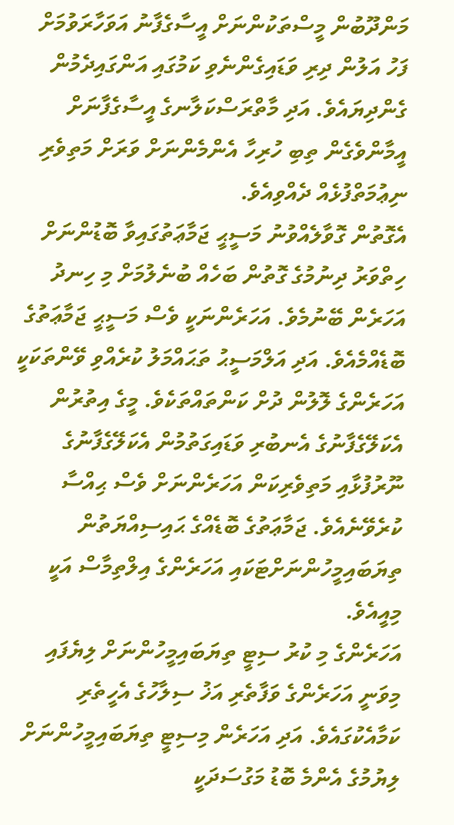މަންދޫބުން މީސްތަކުންނަށް އީސާގެފާނު އަވަހާރަވުމަށް ފަހު އަލުން ދިރި ވަޑައިގެންނެވި ކަމުގައި އަންގައިދެމުން ގެންދިޔައެވެ. އަދި މާތްރަސްކަލާނގެ އީސާގެފާނަށް އީމާންވެގެން ތިބި ހުރިހާ އެންމެންނަށް ވަރަށް މަތިވެރި ނިޢުމަތްފުޅެއް ދެއްވިއެވެ.
އެގޮތުން ގޮވާލެއްވުނު މަސީޙީ ޖަމާޢަތުގައިވާ ބޮޑުންނަށް ހިތްވަރު ދިނުމުގެ ގޮތުން ބަހެއް ބުނެލުމަށް މި ހިނދު އަހަރެން ބޭނުމެވެ. އަހަރެންނަކީ ވެސް މަސީޙީ ޖަމާޢަތުގެ ބޮޑެއްމެއެވެ. އަދި އަލްމަސީޙު ތަޙައްމަލު ކުރެއްވި ވޭންތަކަކީ އަހަރެންގެ ލޮލުން ދުށް ކަންތައްތަކެވެ. މީގެ އިތުރުން އެކަލޭގެފާނުގެ އެނބުރި ވަޑައިގަތުމުން އެކަލޭގެފާނުގެ ނޫރުފުޅާއި މަތިވެރިކަން އަހަރެންނަށް ވެސް ޙިއްސާ ކުރެވޭނެއެވެ. ޖަމާޢަތުގެ ބޮޑެއްގެ ޙައިސިއްޔަތުން ތިޔަބައިމީހުންނަށްޓަކައި އަހަރެންގެ އިލްތިމާސް އަކީ މިއީއެވެ.
އަހަރެންގެ މި ކުރު ސިޓީ ތިޔަބައިމީހުންނަށް ލިޔެފައި މިވަނީ އަހަރެންގެ ވަފާތެރި އަޚު ސިލާހުގެ އެހީތެރި ކަމާއެކުގައެވެ. އަދި އަހަރެން މިސިޓީ ތިޔަބައިމީހުންނަށް ލިޔުމުގެ އެންމެ ބޮޑު މަގުސަދަކީ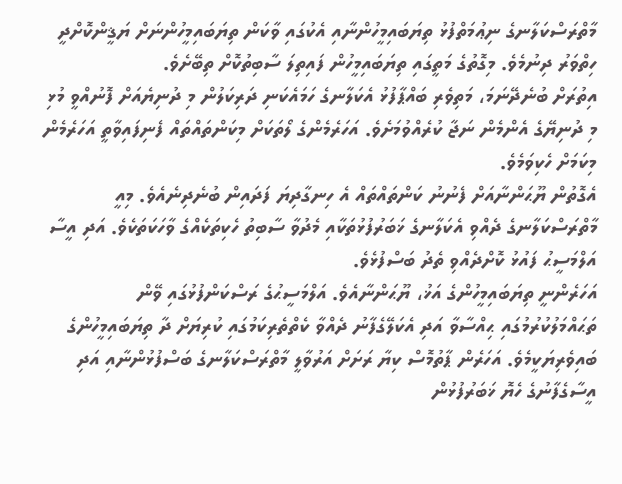މާތްރަސްކަލާނގެ ނިޢުމަތްފުޅު ތިޔަބައިމީހުންނާއި އެކުގައި ވާކަން ތިޔަބައިމީހުންނަށް ޔަޤީންކޮށްދީ ހިތްވަރު ދިނުމެވެ. މިގޮތުގެ މަތީގައި ތިޔަބައިމީހުން ފައިތިލަ ސާބިތުކޮށް ތިބޭށެވެ.
އިތުރަށް ބުނެދޭނަމަ، މަތިވެރި ބައްޕާފުޅު އެކަލާނގެ ހަމައެކަނި ދަރިކަލުން މި ދުނިޔެއަށް ފޮނުއްވީ މުޅި މި ދުނިޔޭގެ އެންމެން ނަޖާ ކުރެއްވުމަށެވެ. އަހަރެމެންގެ ލޯތަކަށް މިކަންތައްތައް ފެނިފައިވާތީ އަހަރެމެން މިކަމަށް ހެކިވަމެވެ.
އެގޮތުން ޔޫޙަންނާއަށް ފެނުނު ކަންތައްތައް އެ ހިނގާދިޔަ ފަދައިން ބުނެދިނެއެވެ. މިއީ މާތްރަސްކަލާނގެ ދެއްވި އެކަލާނގެ ޚަބަރުފުޅުތަކާއި މެދުވާ ސާބިތު ހެކިތަކެއްގެ ވާހަކަތަކެވެ. އަދި އީސާ އަލްމަސީޙު ފައުޅު ކޮށްދެއްވި ތެދު ބަސްފުޅެވެ.
އަހަރެންނީ ތިޔަބައިމީހުންގެ އަޚު، ޔޫޙަންނާއެވެ. އަލްމަސީޙުގެ ރަސްކަންފުޅުގައި ވޭން ތަޙައްމަލުކުރުމުގައި ޙިއްސާވާ އަދި އެކަލޭގެފާނު ދެއްވާ ކެތްތެރިކަމުގައި ކުރިޔަށް ދާ ތިޔަބައިމީހުންގެ ބައިވެރިޔަކީމެވެ. އަހަރެން ޕާތުމޮސް ކިޔާ ރަށަށް އަރުވާލީ މާތްރަސްކަލާނގެ ބަސްފުޅުންނާއި އަދި އީސާގެފާނުގެ ހެޔޮ ޚަބަރުފުޅުން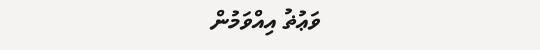ވަޢުޡު އިއްވަމުން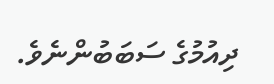ދިއުމުގެ ސަބަބުންނެވެ.